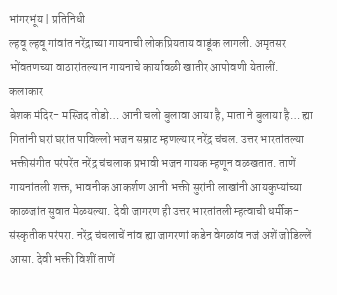भांगरभूंय | प्रतिनिधी
ल्हवू ल्हवू गांवांत नरेंद्राच्या गायनाची लोकप्रियताय वाडूंक लागली. अमृतसर भोंवतणच्या वाठारांतल्यान गायनाचे कार्यावळी खातीर आपोवणी येतालीं.
कलाकार
बेशक मंदिर- मस्जिद तोडो… आनी चलो बुलावा आया है, माता ने बुलाया है… ह्या गितांनी घरां घरांत पाविल्लो भजन सम्राट म्हणल्यार नरेंद्र चंचल. उत्तर भारतांतल्या भक्तीसंगीत परंपरेंत नरेंद्र चंचलाक प्रभावी भजन गायक म्हणून वळखतात. ताणें गायनांतली शक्त, भावनीक आकर्शण आनी भक्ती सुरांनी लाखांनी आयकुप्यांच्या काळजांत सुवात मेळयल्या. देवी जागरण ही उत्तर भारतांतली म्हत्वाची धर्मीक- संस्कृतीक परंपरा. नरेंद्र चंचलाचें नांव ह्या जागरणां कडेन वेगळांव नजं अशें जोडिल्लें आसा. देवी भक्ती विशीं ताणें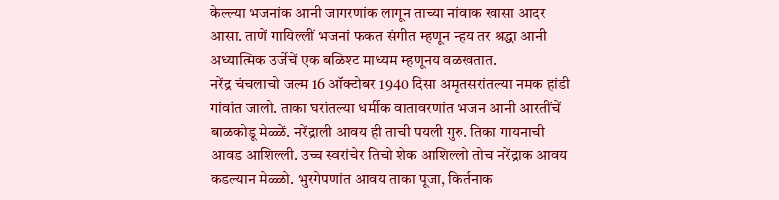केल्ल्या भजनांक आनी जागरणांक लागून ताच्या नांवाक खासा आदर आसा. ताणें गायिल्लीं भजनां फकत संगीत म्हणून न्हय तर श्रद्धा आनी अध्यात्मिक उर्जेचें एक बळिश्ट माध्यम म्हणूनय वळखतात.
नरेंद्र चंचलाचो जल्म 16 ऑक्टोबर 1940 दिसा अमृतसरांतल्या नमक हांडी गांवांत जालो. ताका घरांतल्या धर्मीक वातावरणांत भजन आनी आरतींचें बाळकोडू मेळ्ळें. नरेंद्राली आवय ही ताची पयली गुरु. तिका गायनाची आवड आशिल्ली. उच्च स्वरांचेर तिचो शेक आशिल्लो तोच नरेंद्राक आवय कडल्यान मेळ्ळो. भुरगेपणांत आवय ताका पूजा, किर्तनाक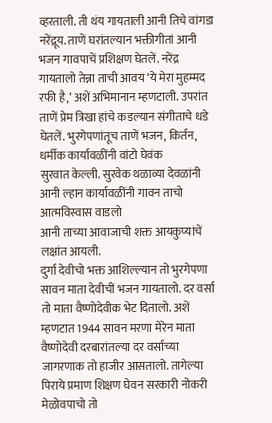व्हरताली. ती थंय गायताली आनी तिचे वांगडा नरेंद्रूय. ताणें घरांतल्यान भक्तीगीतां आनी भजन गावपाचें प्रशिक्षण घेतलें. नरेंद्र गायतालो तेन्ना ताची आवय ‘ये मेरा मुहम्मद रफी है,’ अशें अभिमानान म्हणटाली. उपरांत ताणें प्रेम त्रिखा हांचे कडल्यान संगीताचे धडे घेतलें. भुरगेपणांतूच ताणें भजन, किर्तन, धर्मीक कार्यावळींनी वांटो घेवंक
सुरवात केल्ली. सुरवेक थळाव्या देवळांनी आनी ल्हान कार्यावळींनी गावन ताचो आत्मविस्वास वाडलो
आनी ताच्या आवाजाची शक्त आयकुप्यांचें लक्षांत आयली.
दुर्गा देवीचो भक्त आशिल्ल्यान तो भुरगेपणा सावन माता देवीचीं भजन गायतालो. दर वर्सा तो माता वैष्णोदेवीक भेट दितालो. अशें म्हणटात 1944 सावन मरणा मेरेन माता वैष्णोदेवी दरबारांतल्या दर वर्साच्या जागरणाक तो हाजीर आसतालो. तागेल्या पिराये प्रमाण शिक्षण घेवन सरकारी नोकरी मेळोवपाचो तो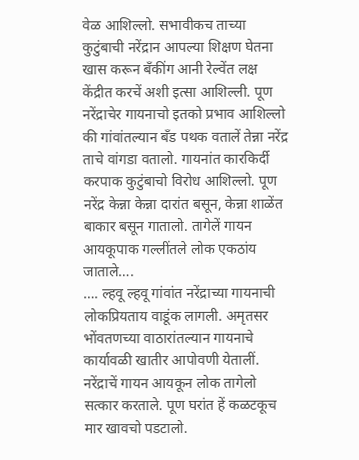वेळ आशिल्लो. सभावीकच ताच्या कुटुंबाची नरेंद्रान आपल्या शिक्षण घेतना खास करून बँकींग आनी रेल्वेंत लक्ष केंद्रीत करचें अशी इत्सा आशिल्ली. पूण नरेंद्राचेर गायनाचो इतको प्रभाव आशिल्लो की गांवांतल्यान बँड पथक वतालें तेन्ना नरेंद्र ताचे वांगडा वतालो. गायनांत कारकिर्दी करपाक कुटुंबाचो विरोध आशिल्लो. पूण नरेंद्र केन्ना केन्ना दारांत बसून, केन्ना शाळेंत बाकार बसून गातालो. तागेलें गायन आयकूपाक गल्लींतले लोक एकठांय जाताले….
…. ल्हवू ल्हवू गांवांत नरेंद्राच्या गायनाची लोकप्रियताय वाडूंक लागली. अमृतसर भोंवतणच्या वाठारांतल्यान गायनाचे कार्यावळी खातीर आपोवणी येतालीं. नरेंद्राचें गायन आयकून लोक तागेलो सत्कार करताले. पूण घरांत हें कळटकूच मार खावचो पडटालो.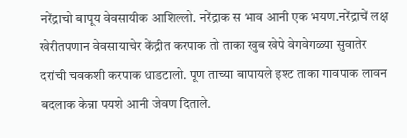नरेंद्राचो बापूय वेवसायीक आशिल्लो. नरेंद्राक स भाव आनी एक भयण.नरेंद्राचें लक्ष खेरीतपणान वेवसायाचेर केंद्रीत करपाक तो ताका खुब खेपे वेगवेगळ्या सुवातेर दरांची चवकशी करपाक धाडटालो. पूण ताच्या बापायले इश्ट ताका गावपाक लावन बदलाक केन्ना पयशे आनी जेवण दिताले.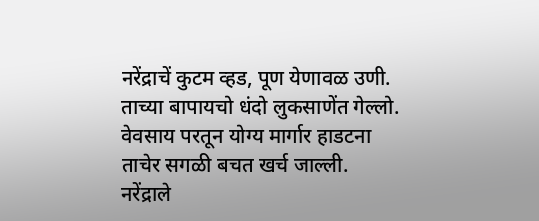नरेंद्राचें कुटम व्हड, पूण येणावळ उणी. ताच्या बापायचो धंदो लुकसाणेंत गेल्लो. वेवसाय परतून योग्य मार्गार हाडटना ताचेर सगळी बचत खर्च जाल्ली. नरेंद्राले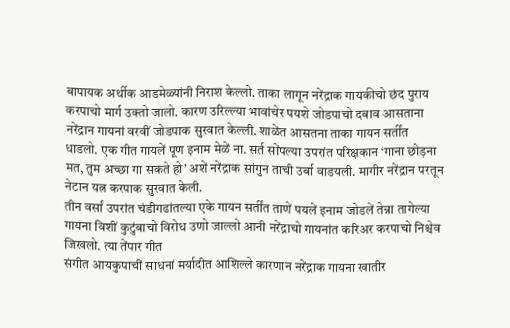बापायक अर्थीक आडमेळ्यांनी निराश केल्लो. ताका लागून नरेंद्राक गायकीचो छंद पुराय करपाचो मार्ग उक्तो जालो. कारण उरिल्ल्या भावांचेर पयशे जोडपाचो दबाव आसताना नरेंद्रान गायनां वरवीं जोडपाक सुरवात केल्ली. शाळेंत आसतना ताका गायन सर्तींत धाडलो. एक गीत गायलें पूण इनाम मेळें ना. सर्त सोंपल्या उपरांत परिक्षकान ‘गाना छोड़ना मत, तुम अच्छा गा सकते हो’ अशें नरेंद्राक सांगुन ताची उर्बा वाडयली. मागीर नरेंद्रान परतून नेटान यत्न करपाक सुरवात केली.
तीन वर्सां उपरांत चंडीगढांतल्या एके गायन सर्तींत ताणें पयलें इनाम जोडलें तेन्ना तागेल्या गायना विशीं कुटुंबाचो विरोध उणो जाल्लो आनी नरेंद्राचो गायनांत करिअर करपाचो निश्चेव जिखलो. त्या तेंपार गीत
संगीत आयकुपाचीं साधनां मर्यादीत आशिल्ले कारणान नरेंद्राक गायना खातीर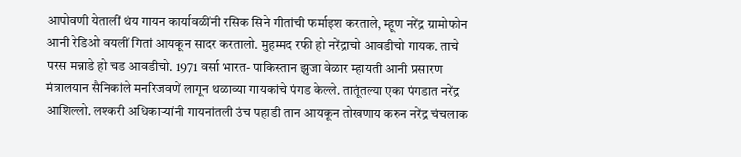आपोवणी येतालीं थंय गायन कार्यावळींनी रसिक सिने गीतांची फर्माइश करताले, म्हूण नरेंद्र ग्रामोफोन आनी रेडिओ वयलीं गितां आयकून सादर करतालो. मुहम्मद रफी हो नरेंद्राचो आवडीचो गायक. ताचे परस मन्नाडे हो चड आवडीचो. 1971 वर्सा भारत- पाकिस्तान झुजा वेळार म्हायती आनी प्रसारण मंत्रालयान सैनिकांले मनरिजवणें लागून थळाव्या गायकांचे पंगड केल्ले. तातूंतल्या एका पंगडात नरेंद्र आशिल्लो. लश्करी अधिकाऱ्यांनी गायनांतली उंच पहाडी तान आयकून तोखणाय करुन नरेंद्र चंचलाक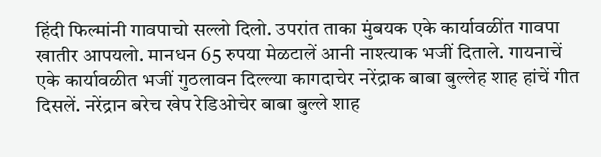हिंदी फिल्मांनी गावपाचो सल्लो दिलो. उपरांत ताका मुंबयक एके कार्यावळींत गावपा खातीर आपयलो. मानधन 65 रुपया मेळटालें आनी नाश्त्याक भजीं दिताले. गायनाचें एके कार्यावळीत भजीं गुठलावन दिल्ल्या कागदाचेर नरेंद्राक बाबा बुल्लेह शाह हांचें गीत दिसलें. नरेंद्रान बरेच खेप रेडिओचेर बाबा बुल्ले शाह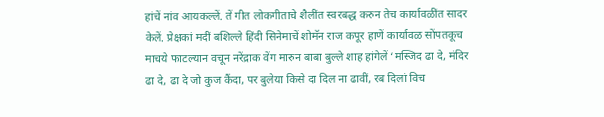हांचें नांव आयकल्लें. तें गीत लोकगीताचे शैलींत स्वरबद्ध करुन तेच कार्यावळींत सादर केलें. प्रेक्षकां मदीं बशिल्ले हिंदी सिनेमाचें शोमॅन राज कपूर हाणें कार्यावळ सोंपतकूच माचये फाटल्यान वचून नरेंद्राक वेंग मारुन बाबा बुल्ले शाह हांगेलें ‘मस्जिद ढा दे, मंदिर ढा दे, ढा दे जो कुज कैंदा, पर बुलेया किसे दा दिल ना ढावीं, रब दिलां विच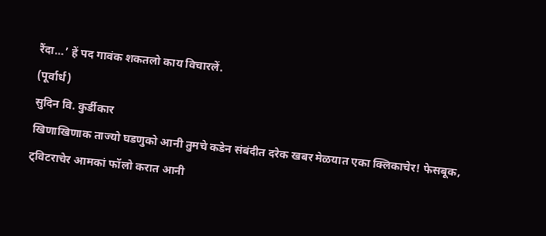रैंदा…’ हें पद गावंक शकतलो काय विचारलें.
(पूर्वार्ध)
सुदिन वि. कुर्डीकार
खिणाखिणाक ताज्यो घडणुको आनी तुमचे कडेन संबंदीत दरेक खबर मेळयात एका क्लिकाचेर! फेसबूक, ट्विटराचेर आमकां फॉलो करात आनी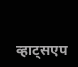व्हाट्सएप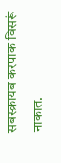सबस्क्रायब करपाक विसरूं नाकात.